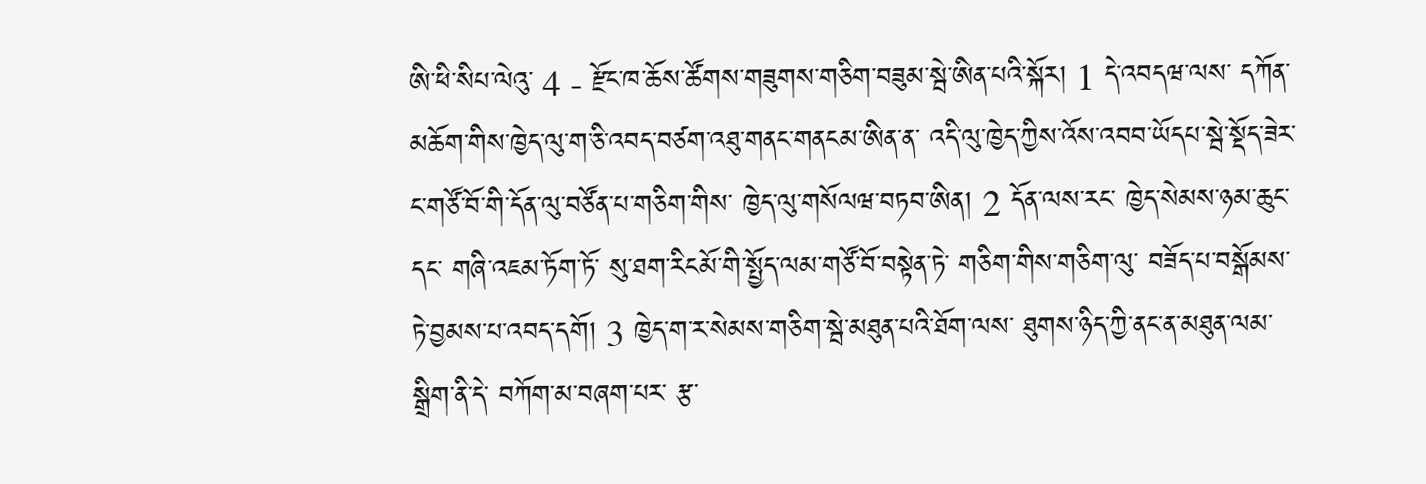ཨི་ཕི་སིཔ་ལེའུ་ 4 - རྫོང་ཁ་ཆོས་ཚོགས་གཟུགས་གཅིག་བཟུམ་སྦེ་ཨིན་པའི་སྐོར། 1 དེ་འབདཝ་ལས་ དཀོན་མཆོག་གིས་ཁྱེད་ལུ་ག་ཅི་འབད་བཙག་འཐུ་གནང་གནངམ་ཨིན་ན་ འདི་ལུ་ཁྱེད་ཀྱིས་འོས་འབབ་ཡོདཔ་སྦེ་སྡོད་ཟེར་ ང་གཙོ་བོ་གི་དོན་ལུ་བཙོན་པ་གཅིག་གིས་ ཁྱེད་ལུ་གསོལཝ་བཏབ་ཨིན། 2 དོན་ལས་རང་ ཁྱེད་སེམས་ཉམ་ཆུང་དང་ གཞི་འཇམ་ཏོག་ཏོ་ སུ་ཐག་རིངམོ་གི་སྤྱོད་ལམ་གཙོ་བོ་བསྟེན་ཏེ་ གཅིག་གིས་གཅིག་ལུ་ བཟོད་པ་བསྒོམས་ཏེ་བྱམས་པ་འབད་དགོ། 3 ཁྱེད་ག་ར་སེམས་གཅིག་སྦེ་མཐུན་པའི་ཐོག་ལས་ ཐུགས་ཉིད་ཀྱི་ནང་ན་མཐུན་ལམ་སྒྲིག་ནི་དེ་ བཀོག་མ་བཞག་པར་ རྩ་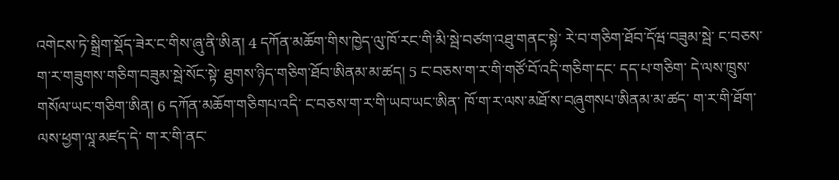འགེངས་ཏེ་སྒྲིག་སྡོད་ཟེར་ང་གིས་ཞུ་ནི་ཨིན། 4 དཀོན་མཆོག་གིས་ཁྱེད་ལུ་ཁོ་རང་གི་མི་སྦེ་བཙག་འཐུ་གནང་སྟེ་ རེ་བ་གཅིག་ཐོབ་དོཝ་བཟུམ་སྦེ་ ང་བཅས་ག་ར་གཟུགས་གཅིག་བཟུམ་སྦེ་སོང་སྟེ་ ཐུགས་ཉིད་གཅིག་ཐོབ་ཨིནམ་མ་ཚད། 5 ང་བཅས་ག་ར་གི་གཙོ་བོ་འདི་གཅིག་དང་ དད་པ་གཅིག་ དེ་ལས་ཁྲུས་གསོལ་ཡང་གཅིག་ཨིན། 6 དཀོན་མཆོག་གཅིགཔ་འདི་ ང་བཅས་ག་ར་གི་ཡབ་ཡང་ཨིན་ ཁོ་ག་ར་ལས་མཐོ་ས་བཞུགསཔ་ཨིནམ་མ་ཚད་ ག་ར་གི་ཐོག་ལས་ཕྱག་ལཱ་མཛད་དེ་ ག་ར་གི་ནང་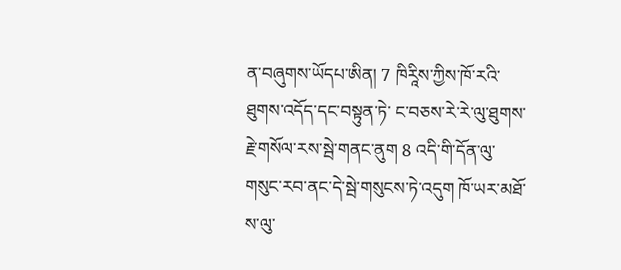ན་བཞུགས་ཡོདཔ་ཨིན། 7 ཁིརཱིས་ཀྱིས་ཁོ་རའི་ཐུགས་འདོད་དང་བསྟུན་ཏེ་ ང་བཅས་རེ་རེ་ལུ་ཐུགས་རྗེ་གསོལ་རས་སྦེ་གནང་ནུག 8 འདི་གི་དོན་ལུ་ གསུང་རབ་ནང་དེ་སྦེ་གསུངས་ཏེ་འདུག ཁོ་ཡར་མཐོ་ས་ལུ་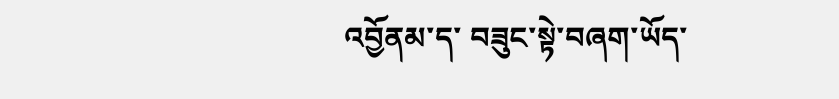འབྱོནམ་ད་ བཟུང་སྟེ་བཞག་ཡོད་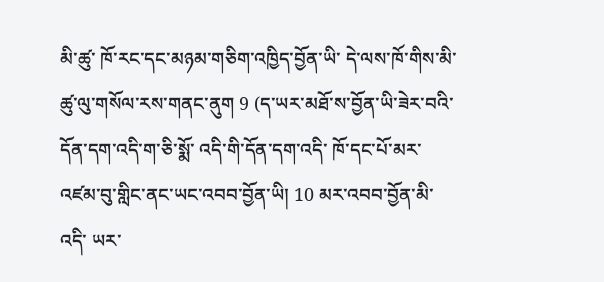མི་ཚུ་ ཁོ་རང་དང་མཉམ་གཅིག་འཁྱིད་བྱོན་ཡི་ དེ་ལས་ཁོ་གིས་མི་ཚུ་ལུ་གསོལ་རས་གནང་ནུག 9 (ད་ཡར་མཐོ་ས་བྱོན་ཡི་ཟེར་བའི་དོན་དག་འདི་ག་ཅི་སྨོ་ འདི་གི་དོན་དག་འདི་ ཁོ་དང་པོ་མར་འཛམ་བུ་གླིང་ནང་ཡང་འབབ་བྱོན་ཡི། 10 མར་འབབ་བྱོན་མི་འདི་ ཡར་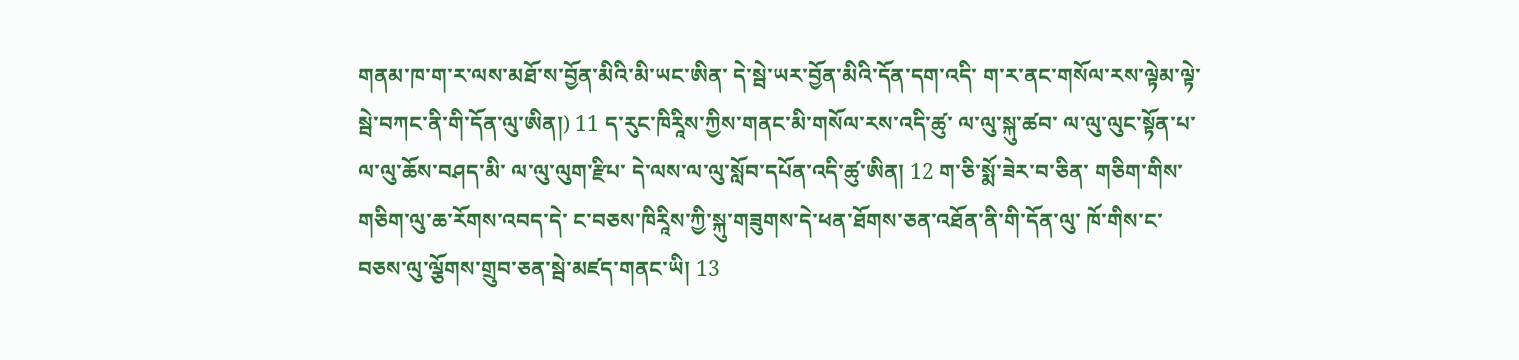གནམ་ཁ་ག་ར་ལས་མཐོ་ས་བྱོན་མིའི་མི་ཡང་ཨིན་ དེ་སྦེ་ཡར་བྱོན་མིའི་དོན་དག་འདི་ ག་ར་ནང་གསོལ་རས་ལྟེམ་ལྟེ་སྦེ་བཀང་ནི་གི་དོན་ལུ་ཨིན།) 11 ད་རུང་ཁིརཱིས་ཀྱིས་གནང་མི་གསོལ་རས་འདི་ཚུ་ ལ་ལུ་སྐུ་ཚབ་ ལ་ལུ་ལུང་སྟོན་པ་ ལ་ལུ་ཆོས་བཤད་མི་ ལ་ལུ་ལུག་རྫིཔ་ དེ་ལས་ལ་ལུ་སློབ་དཔོན་འདི་ཚུ་ཨིན། 12 ག་ཅི་སྨོ་ཟེར་བ་ཅིན་ གཅིག་གིས་གཅིག་ལུ་ཆ་རོགས་འབད་དེ་ ང་བཅས་ཁིརཱིས་ཀྱི་སྐུ་གཟུགས་དེ་ཕན་ཐོགས་ཅན་འཐོན་ནི་གི་དོན་ལུ་ ཁོ་གིས་ང་བཅས་ལུ་ལྕོགས་གྲུབ་ཅན་སྦེ་མཛད་གནང་ཡི། 13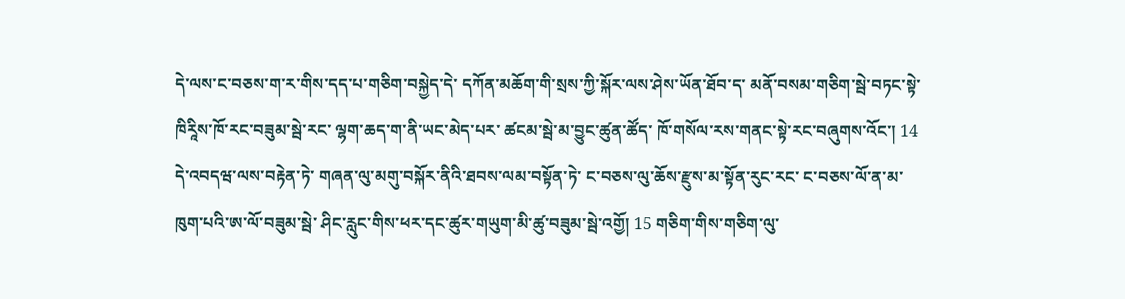དེ་ལས་ང་བཅས་ག་ར་གིས་དད་པ་གཅིག་བསྐྱེད་དེ་ དཀོན་མཆོག་གི་སྲས་ཀྱི་སྐོར་ལས་ཤེས་ཡོན་ཐོབ་ད་ མནོ་བསམ་གཅིག་སྦེ་བཏང་སྟེ་ ཁིརཱིས་ཁོ་རང་བཟུམ་སྦེ་རང་ ལྷག་ཆད་ག་ནི་ཡང་མེད་པར་ ཚངམ་སྦེ་མ་བྱུང་ཚུན་ཚོད་ ཁོ་གསོལ་རས་གནང་སྟེ་རང་བཞུགས་འོང་། 14 དེ་འབདཝ་ལས་བརྟེན་ཏེ་ གཞན་ལུ་མགུ་བསྐོར་ནིའི་ཐབས་ལམ་བསྟོན་ཏེ་ ང་བཅས་ལུ་ཆོས་རྫུས་མ་སྟོན་རུང་རང་ ང་བཅས་ལོ་ན་མ་ཁུག་པའི་ཨ་ལོ་བཟུམ་སྦེ་ ཤིང་རླུང་གིས་ཕར་དང་ཚུར་གཡུག་མི་ཚུ་བཟུམ་སྦེ་འགྱོ། 15 གཅིག་གིས་གཅིག་ལུ་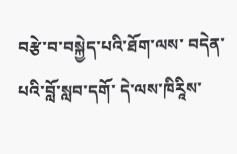བརྩེ་བ་བསྐྱེད་པའི་ཐོག་ལས་ བདེན་པའི་བློ་སླབ་དགོ་ དེ་ལས་ཁིརཱིས་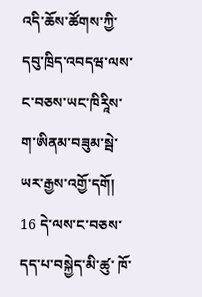འདི་ཆོས་ཚོགས་ཀྱི་དབུ་ཁྲིད་འབདཝ་ལས་ ང་བཅས་ཡང་ཁིརཱིས་ག་ཨིནམ་བཟུམ་སྦེ་ ཡར་རྒྱས་འགྱོ་དགོ། 16 དེ་ལས་ང་བཅས་དད་པ་བསྐྱེད་མི་ཚུ་ ཁོ་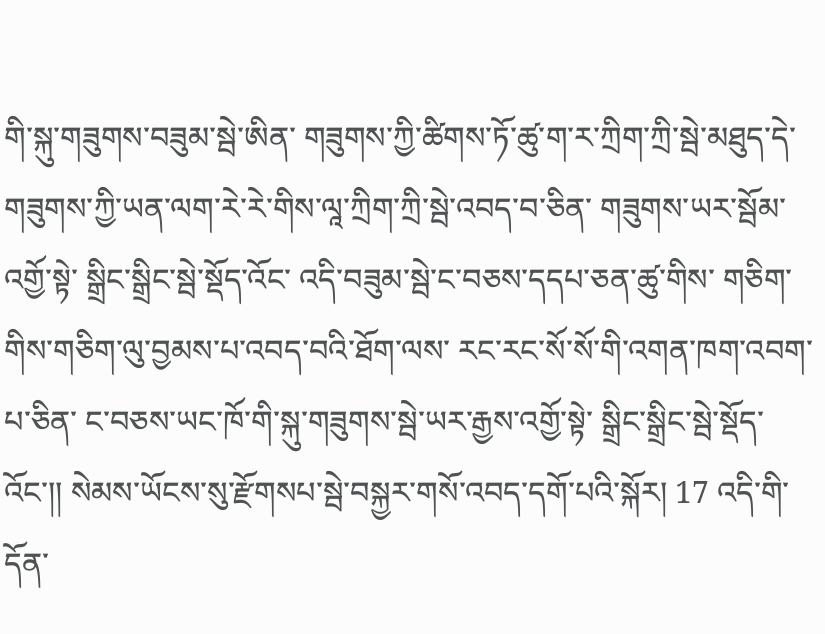གི་སྐུ་གཟུགས་བཟུམ་སྦེ་ཨིན་ གཟུགས་ཀྱི་ཚིགས་ཏོ་ཚུ་ག་ར་ཀྲིག་ཀྲི་སྦེ་མཐུད་དེ་ གཟུགས་ཀྱི་ཡན་ལག་རེ་རེ་གིས་ལཱ་ཀྲིག་ཀྲི་སྦེ་འབད་བ་ཅིན་ གཟུགས་ཡར་སྦོམ་འགྱོ་སྟེ་ སྒྲིང་སྒྲིང་སྦེ་སྡོད་འོང་ འདི་བཟུམ་སྦེ་ང་བཅས་དདཔ་ཅན་ཚུ་གིས་ གཅིག་གིས་གཅིག་ལུ་བྱམས་པ་འབད་བའི་ཐོག་ལས་ རང་རང་སོ་སོ་གི་འགན་ཁག་འབག་པ་ཅིན་ ང་བཅས་ཡང་ཁོ་གི་སྐུ་གཟུགས་སྦེ་ཡར་རྒྱས་འགྱོ་སྟེ་ སྒྲིང་སྒྲིང་སྦེ་སྡོད་འོང་།། སེམས་ཡོངས་སུ་རྫོགསཔ་སྦེ་བསྐྱར་གསོ་འབད་དགོ་པའི་སྐོར། 17 འདི་གི་དོན་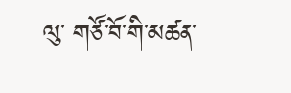ལུ་ གཙོ་བོ་གི་མཚན་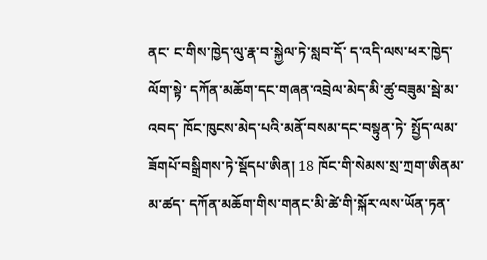ནང་ ང་གིས་ཁྱེད་ལུ་རྣ་བ་སྐྱེལ་ཏེ་སླབ་དོ་ ད་འདི་ལས་ཕར་ཁྱེད་ལོག་སྟེ་ དཀོན་མཆོག་དང་གཞན་འབྲེལ་མེད་མི་ཚུ་བཟུམ་སྦེ་མ་འབད་ ཁོང་ཁུངས་མེད་པའི་མནོ་བསམ་དང་བསྟུན་ཏེ་ སྤྱོད་ལམ་ཟོགཔོ་བསྒྲིགས་ཏེ་སྡོདཔ་ཨིན། 18 ཁོང་གི་སེམས་སྲ་ཀྲག་ཨིནམ་མ་ཚད་ དཀོན་མཆོག་གིས་གནང་མི་ཚེ་གི་སྐོར་ལས་ཡོན་ཏན་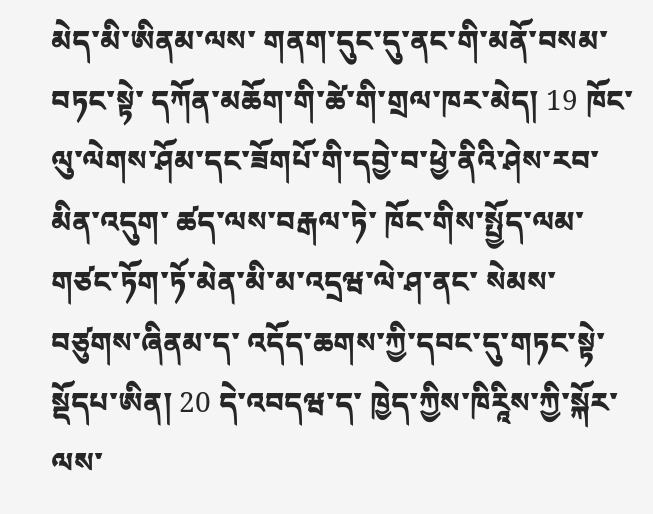མེད་མི་ཨིནམ་ལས་ གནག་དུང་དུ་ནང་གི་མནོ་བསམ་བཏང་སྟེ་ དཀོན་མཆོག་གི་ཚེ་གི་གྲལ་ཁར་མེད། 19 ཁོང་ལུ་ལེགས་ཤོམ་དང་ཟོགཔོ་གི་དབྱེ་བ་ཕྱེ་ནིའི་ཤེས་རབ་མིན་འདུག་ ཚད་ལས་བརྒལ་ཏེ་ ཁོང་གིས་སྤྱོད་ལམ་གཙང་ཏོག་ཏོ་མེན་མི་མ་འདྲཝ་ལེ་ཤ་ནང་ སེམས་བཙུགས་ཞིནམ་ད་ འདོད་ཆགས་ཀྱི་དབང་དུ་གཏང་སྟེ་སྡོདཔ་ཨིན། 20 དེ་འབདཝ་ད་ ཁྱེད་ཀྱིས་ཁིརཱིས་ཀྱི་སྐོར་ལས་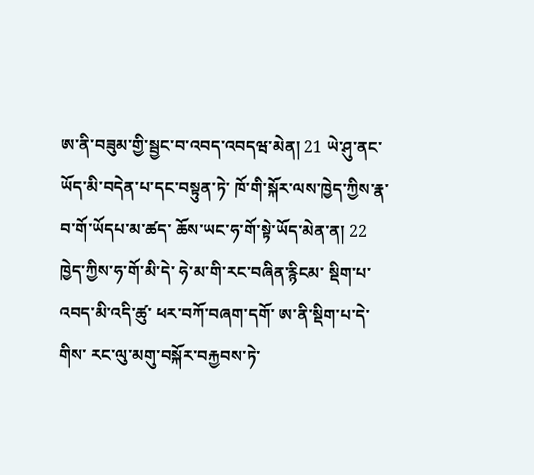ཨ་ནི་བཟུམ་གྱི་སྦྱང་བ་འབད་འབདཝ་མེན། 21 ཡེ་ཤུ་ནང་ཡོད་མི་བདེན་པ་དང་བསྟུན་ཏེ་ ཁོ་གི་སྐོར་ལས་ཁྱེད་ཀྱིས་རྣ་བ་གོ་ཡོདཔ་མ་ཚད་ ཆོས་ཡང་ཧ་གོ་སྟེ་ཡོད་མེན་ན། 22 ཁྱེད་ཀྱིས་ཧ་གོ་མི་དེ་ ཧེ་མ་གི་རང་བཞིན་རྙིངམ་ སྡིག་པ་འབད་མི་འདི་ཚུ་ ཕར་བཀོ་བཞག་དགོ་ ཨ་ནི་སྡིག་པ་དེ་གིས་ རང་ལུ་མགུ་བསྐོར་བརྐྱབས་ཏེ་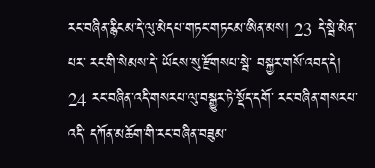རང་བཞིན་རྙིངམ་དེ་ལུ་མེདཔ་གཏང་གཏངམ་ཨིན་མས། 23 དེ་སྦེ་མེན་པར་ རང་གི་སེམས་དེ་ ཡོངས་སུ་རྫོགསཔ་སྦེ་ བསྐྱར་གསོ་འབད་དེ། 24 རང་བཞིན་འདི་གསརཔ་ལུ་བསྒྱུར་ཏེ་སྡོད་དགོ་ རང་བཞིན་གསརཔ་འདི་ དཀོན་མཆོག་གི་རང་བཞིན་བཟུམ་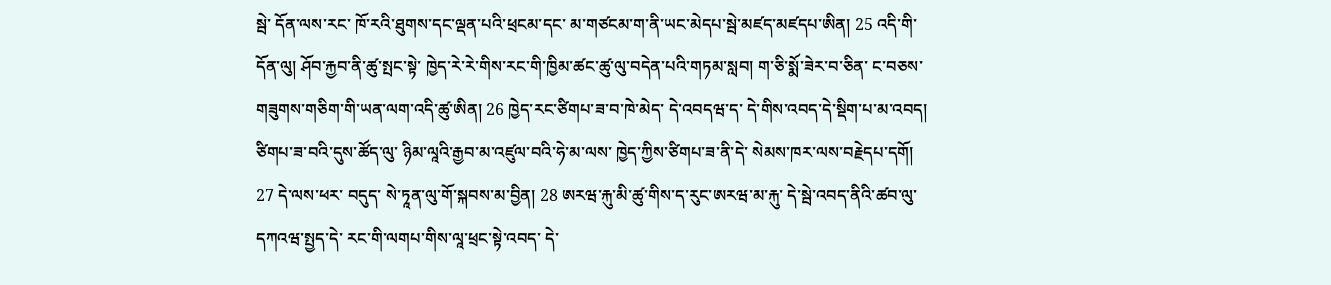སྦེ་ དོན་ལས་རང་ ཁོ་རའི་ཐུགས་དང་ལྡན་པའི་ཕྲངམ་དང་ མ་གཙངམ་ག་ནི་ཡང་མེདཔ་སྦེ་མཛད་མཛདཔ་ཨིན། 25 འདི་གི་དོན་ལུ། ཤོབ་རྐྱབ་ནི་ཚུ་སྤང་སྟེ་ ཁྱེད་རེ་རེ་གིས་རང་གི་ཁྱིམ་ཚང་ཚུ་ལུ་བདེན་པའི་གཏམ་སླབ། ག་ཅི་སྨོ་ཟེར་བ་ཅིན་ ང་བཅས་གཟུགས་གཅིག་གི་ཡན་ལག་འདི་ཚུ་ཨིན། 26 ཁྱེད་རང་ཙིགཔ་ཟ་བ་ཁེ་མེད་ དེ་འབདཝ་ད་ དེ་གིས་འབད་དེ་སྡིག་པ་མ་འབད། ཙིགཔ་ཟ་བའི་དུས་ཚོད་ལུ་ ཉིམ་ལཱའི་རྒྱབ་མ་འཛུལ་བའི་ཧེ་མ་ལས་ ཁྱེད་ཀྱིས་ཙིགཔ་ཟ་ནི་དེ་ སེམས་ཁར་ལས་བརྗེདཔ་དགོ། 27 དེ་ལས་ཕར་ བདུད་ སེ་ཏཱན་ལུ་གོ་སྐབས་མ་བྱིན། 28 ཨརཝ་རྐུ་མི་ཚུ་གིས་ད་རུང་ཨརཝ་མ་རྐུ་ དེ་སྦེ་འབད་ནིའི་ཚབ་ལུ་ དཀའཝ་སྤྱད་དེ་ རང་གི་ལགཔ་གིས་ལཱ་ཕྲང་སྟེ་འབད་ དེ་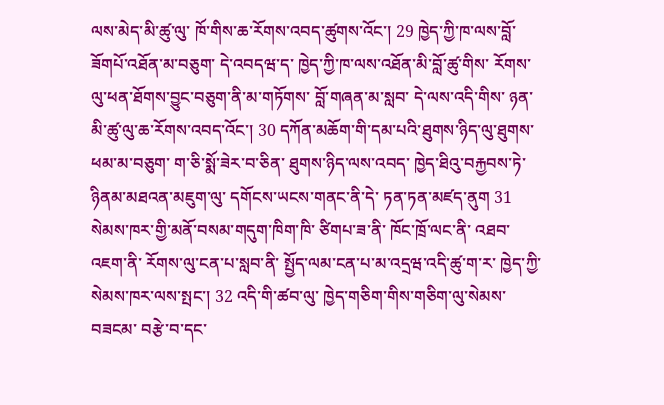ལས་མེད་མི་ཚུ་ལུ་ ཁོ་གིས་ཆ་རོགས་འབད་ཚུགས་འོང་། 29 ཁྱེད་ཀྱི་ཁ་ལས་བློ་ཟོགཔོ་འཐོན་མ་བཅུག་ དེ་འབདཝ་ད་ ཁྱེད་ཀྱི་ཁ་ལས་འཐོན་མི་བློ་ཚུ་གིས་ རོགས་ལུ་ཕན་ཐོགས་བྱུང་བཅུག་ནི་མ་གཏོགས་ བློ་གཞན་མ་སླབ་ དེ་ལས་འདི་གིས་ ཉན་མི་ཚུ་ལུ་ཆ་རོགས་འབད་འོང་། 30 དཀོན་མཆོག་གི་དམ་པའི་ཐུགས་ཉིད་ལུ་ཐུགས་ཕམ་མ་བཅུག་ ག་ཅི་སྨོ་ཟེར་བ་ཅིན་ ཐུགས་ཉིད་ལས་འབད་ ཁྱེད་ཐིའུ་བརྐྱབས་ཏེ་ ཉིནམ་མཐའན་མཇུག་ལུ་ དགོངས་ཡངས་གནང་ནི་དེ་ ཏན་ཏན་མཛད་ནུག 31 སེམས་ཁར་གྱི་མནོ་བསམ་གདུག་ཁིག་ཁི་ ཙིགཔ་ཟ་ནི་ ཁོང་ཁྲོ་ལང་ནི་ འཐབ་འཇག་ནི་ རོགས་ལུ་ངན་པ་སླབ་ནི་ སྤྱོད་ལམ་ངན་པ་མ་འདྲཝ་འདི་ཚུ་ག་ར་ ཁྱེད་ཀྱི་སེམས་ཁར་ལས་སྤང་། 32 འདི་གི་ཚབ་ལུ་ ཁྱེད་གཅིག་གིས་གཅིག་ལུ་སེམས་བཟངམ་ བརྩེ་བ་དང་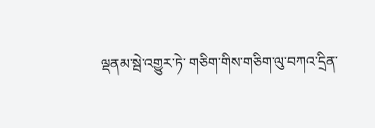ལྡནམ་སྦེ་འགྱུར་ཏེ་ གཅིག་གིས་གཅིག་ལུ་བཀའ་དྲིན་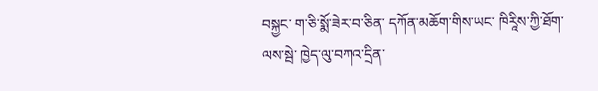བསྐྱང་ ག་ཅི་སྨོ་ཟེར་བ་ཅིན་ དཀོན་མཆོག་གིས་ཡང་ ཁིརཱིས་ཀྱི་ཐོག་ལས་སྦེ་ ཁྱེད་ལུ་བཀའ་དྲིན་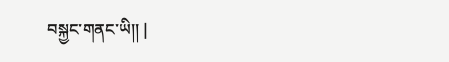བསྐྱང་གནང་ཡི།། |